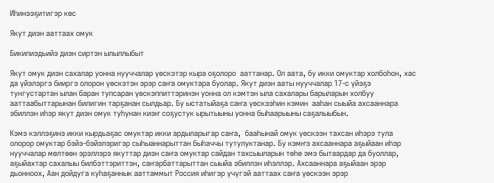Иһинээҕитигэр көс

Якут диэн ааттаах омук

Бикипиэдьийэ диэн сиртэн ылыллыбыт

Якут омук диэн сахалар уонна нууччалар үөскэтэр кыра оҕолоро  ааттанар. Ол аата, бу икки омуктар холбоһон, хас да үйэлэргэ бииргэ олорон үөскэтэн эрэр саҥа омуктара буолар. Якут диэн ааты нууччалар 17-с үйэҕэ тунгустартан ылан баран тупсаран үөскэппиттэринэн уонна ол кэмтэн ыла сахалары барыларын холбуу ааттаабыттарынан билигин тарҕанан сылдьар. Бу ыстатыйаҕа саҥа үөскээһин кэмин  ааһан сыыйа ахсааннара эбиллэн иһэр якут диэн омук туһунан киэҥ соҕустук ырытыыны уонна быһаарыыны саҕалыыбын.

Кэмэ кэллэҕинэ икки кырдьаҕас омуктар икки ардыларыгар саҥа,  бааһынай омук үөскээн тахсан иһэрэ тула олорор омуктар бэйэ-бэйэлэригэр сыһыаннарыттан быһаччы тутулуктанар. Бу кэмҥэ ахсааннара аҕыйаан иһэр нууччалар мөлтөөн эрэллэрэ якуттар диэн саҥа омуктар сайдан тахсыыларын төһө эмэ бытаардар да буоллар, аҕыйахтар сахалыы билбэттэриттэн, саҥарбаттарыттан сыыйа эбиллэн иһэллэр. Ахсааннара аҕыйаан эрэр дьонноох, Аан дойдуга куһаҕаннык ааттаммыт Россия иһигэр үчүгэй ааттаах саҥа үөскээн эрэр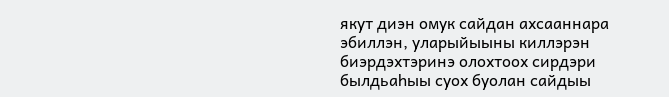якут диэн омук сайдан ахсааннара эбиллэн, уларыйыыны киллэрэн биэрдэхтэринэ олохтоох сирдэри былдьаһыы суох буолан сайдыы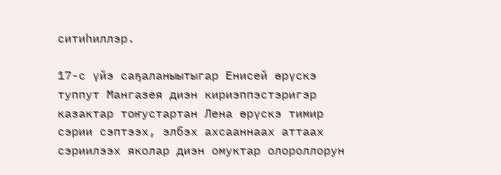ситиһиллэр.

17-с үйэ саҕаланыытыгар Енисей өрүскэ туппут Мангазея диэн кириэппэстэригэр казактар тоҥустартан Лена өрүскэ тимир сэрии сэптээх, элбэх ахсааннаах аттаах сэриилээх яколар диэн омуктар олороллорун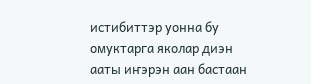истибиттэр уонна бу омуктарга яколар диэн ааты иҥэрэн аан бастаан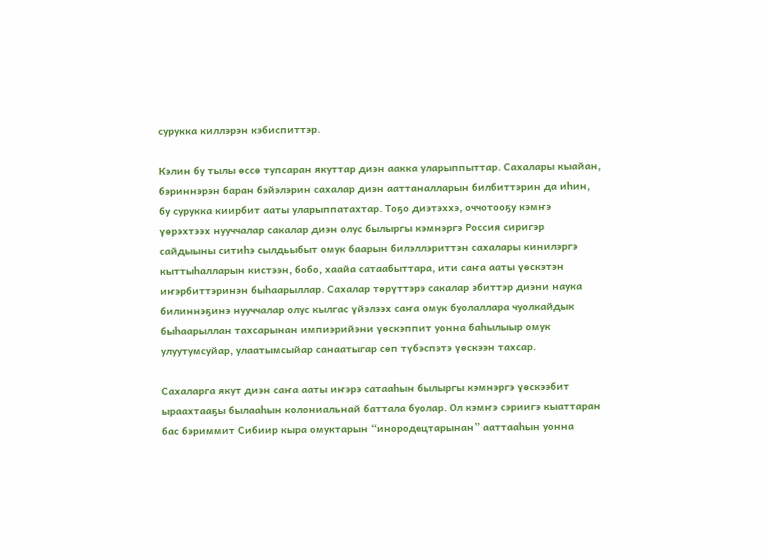сурукка киллэрэн кэбиспиттэр.

Кэлин бу тылы өссө тупсаран якуттар диэн аакка уларыппыттар. Сахалары кыайан, бэриннэрэн баран бэйэлэрин сахалар диэн ааттаналларын билбиттэрин да иһин, бу сурукка киирбит ааты уларыппатахтар. Тоҕо диэтэххэ, оччотооҕу кэмҥэ үөрэхтээх нууччалар сакалар диэн олус былыргы кэмнэргэ Россия сиригэр сайдыыны ситиһэ сылдьыбыт омук баарын билэллэриттэн сахалары кинилэргэ кыттыһалларын кистээн, бобо, хаайа сатаабыттара, ити саҥа ааты үөскэтэн иҥэрбиттэринэн быһаарыллар. Сахалар төрүттэрэ сакалар эбиттэр диэни наука билиннэҕинэ нууччалар олус кылгас үйэлээх саҥа омук буолаллара чуолкайдык быһаарыллан тахсарынан импиэрийэни үөскэппит уонна баһылыыр омук улуутумсуйар, улаатымсыйар санаатыгар сөп түбэспэтэ үөскээн тахсар.

Сахаларга якут диэн саҥа ааты иҥэрэ сатааһын былыргы кэмнэргэ үөскээбит ыраахтааҕы былааһын колониальнай баттала буолар. Ол кэмҥэ сэриигэ кыаттаран бас бэриммит Сибиир кыра омуктарын “инородецтарынан” ааттааһын уонна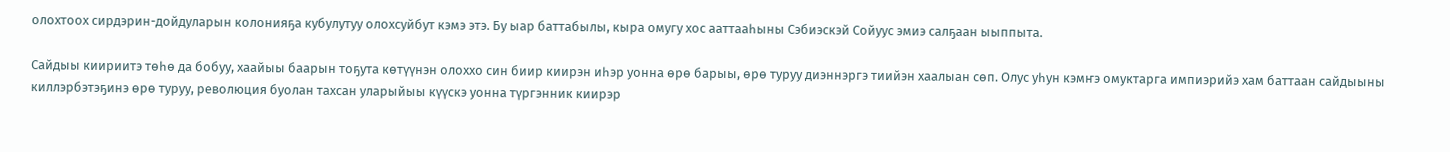олохтоох сирдэрин-дойдуларын колонияҕа кубулутуу олохсуйбут кэмэ этэ. Бу ыар баттабылы, кыра омугу хос ааттааһыны Сэбиэскэй Сойуус эмиэ салҕаан ыыппыта.

Сайдыы киириитэ төһө да бобуу, хаайыы баарын тоҕута көтүүнэн олоххо син биир киирэн иһэр уонна өрө барыы, өрө туруу диэннэргэ тиийэн хаалыан сөп. Олус уһун кэмҥэ омуктарга импиэрийэ хам баттаан сайдыыны киллэрбэтэҕинэ өрө туруу, революция буолан тахсан уларыйыы күүскэ уонна түргэнник киирэр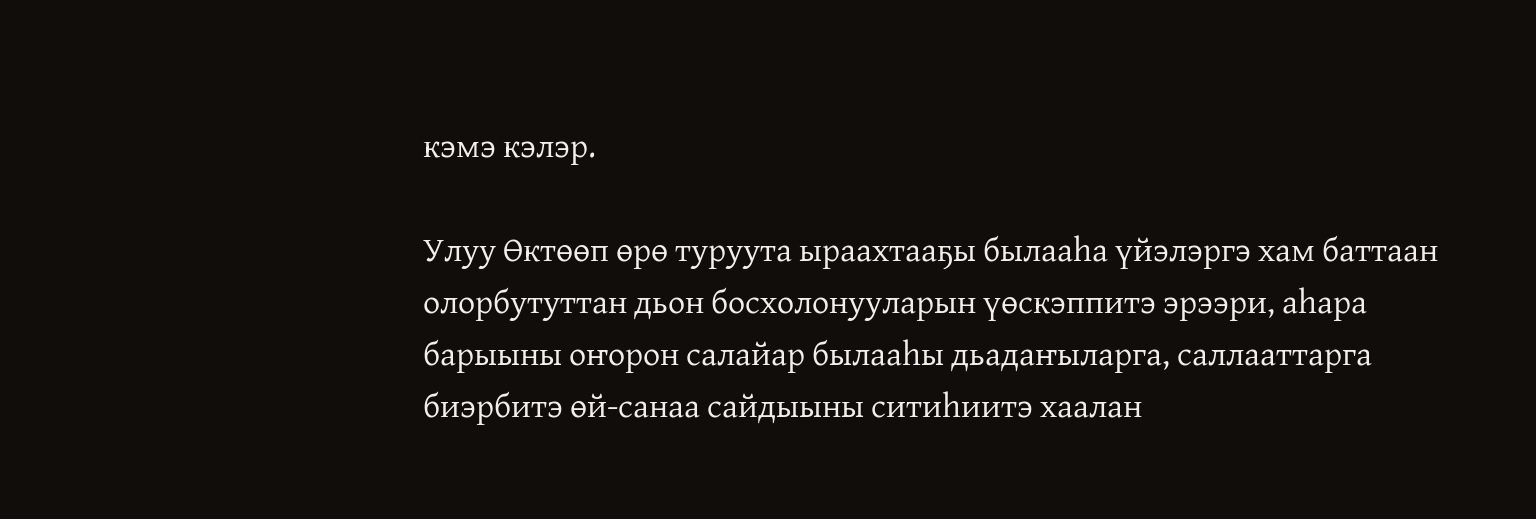кэмэ кэлэр.

Улуу Өктөөп өрө туруута ыраахтааҕы былааһа үйэлэргэ хам баттаан олорбутуттан дьон босхолонууларын үөскэппитэ эрээри, аһара барыыны оҥорон салайар былааһы дьадаҥыларга, саллааттарга биэрбитэ өй-санаа сайдыыны ситиһиитэ хаалан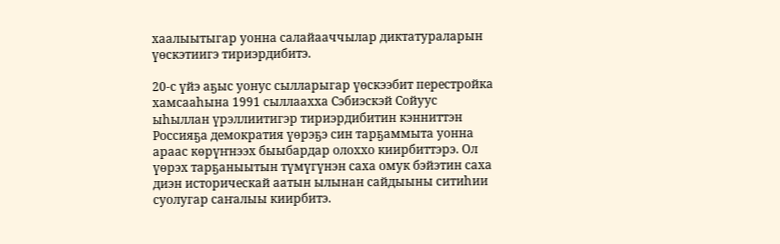хаалыытыгар уонна салайааччылар диктатураларын үөскэтиигэ тириэрдибитэ.

20-с үйэ аҕыс уонус сылларыгар үөскээбит перестройка хамсааһына 1991 сыллаахха Сэбиэскэй Сойуус ыһыллан үрэллиитигэр тириэрдибитин кэнниттэн Россияҕа демократия үөрэҕэ син тарҕаммыта уонна араас көрүҥнээх быыбардар олоххо киирбиттэрэ. Ол үөрэх тарҕаныытын түмүгүнэн саха омук бэйэтин саха диэн историческай аатын ылынан сайдыыны ситиһии суолугар саҥалыы киирбитэ.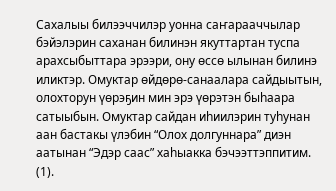Сахалыы билээччилэр уонна саҥарааччылар бэйэлэрин саханан билинэн якуттартан туспа арахсыбыттара эрээри, ону өссө ылынан билинэ иликтэр. Омуктар өйдөрө-санаалара сайдыытын, олохторун үөрэҕин мин эрэ үөрэтэн быһаара сатыыбын. Омуктар сайдан иһиилэрин туһунан аан бастакы үлэбин “Олох долгуннара” диэн аатынан “Эдэр саас” хаһыакка бэчээттэппитим. (1).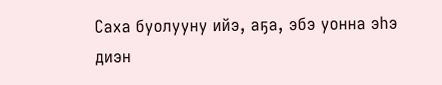Саха буолууну ийэ, аҕа, эбэ уонна эһэ диэн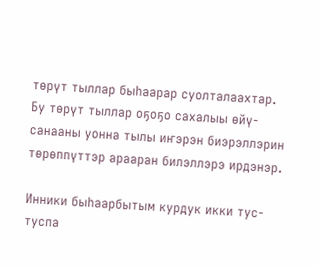төрүт тыллар быһаарар суолталаахтар. Бу төрүт тыллар оҕоҕо сахалыы өйү-санааны уонна тылы иҥэрэн биэрэллэрин төрөппүттэр арааран билэллэрэ ирдэнэр.

Инники быһаарбытым курдук икки тус-туспа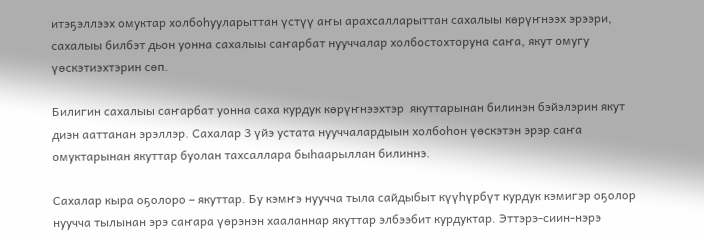итэҕэллээх омуктар холбоһууларыттан үстүү аҥы арахсалларыттан сахалыы көрүҥнээх эрээри, сахалыы билбэт дьон уонна сахалыы саҥарбат нууччалар холбостохторуна саҥа, якут омугу үөскэтиэхтэрин сөп.

Билигин сахалыы саҥарбат уонна саха курдук көрүҥнээхтэр  якуттарынан билинэн бэйэлэрин якут диэн ааттанан эрэллэр. Сахалар 3 үйэ устата нууччалардыын холбоһон үөскэтэн эрэр саҥа омуктарынан якуттар буолан тахсаллара быһаарыллан билиннэ.

Сахалар кыра оҕолоро – якуттар. Бу кэмҥэ нуучча тыла сайдыбыт күүһүрбүт курдук кэмигэр оҕолор нуучча тылынан эрэ саҥара үөрэнэн хааланнар якуттар элбээбит курдуктар. Эттэрэ-сиин-нэрэ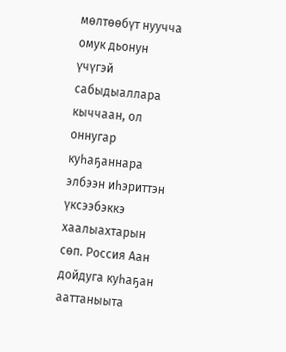мөлтөөбүт нуучча омук дьонун үчүгэй сабыдыаллара кыччаан, ол оннугар куһаҕаннара элбээн иһэриттэн үксээбэккэ хаалыахтарын сөп. Россия Аан дойдуга куһаҕан ааттаныыта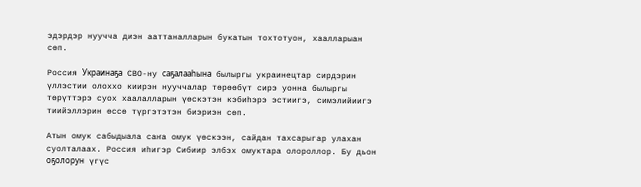эдэрдэр нуучча диэн ааттаналларын букатын тохтотуон, хаалларыан сөп.

Россия Украинаҕа СВО-ну саҕалааһына былыргы украинецтар сирдэрин үллэстии олоххо киирэн нууччалар төрөөбүт сирэ уонна былыргы төрүттэрэ суох хаалалларын үөскэтэн кэбиһэрэ эстиигэ, симэлийиигэ тиийэллэрин өссө түргэтэтэн биэриэн сөп.

Атын омук сабыдыала саҥа омук үөскээн, сайдан тахсарыгар улахан суолталаах. Россия иһигэр Сибиир элбэх омуктара олороллор. Бу дьон оҕолорун үгүс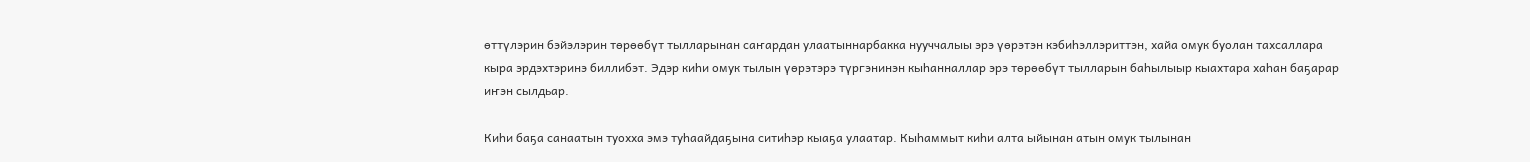өттүлэрин бэйэлэрин төрөөбүт тылларынан саҥардан улаатыннарбакка нууччалыы эрэ үөрэтэн кэбиһэллэриттэн, хайа омук буолан тахсаллара кыра эрдэхтэринэ биллибэт. Эдэр киһи омук тылын үөрэтэрэ түргэнинэн кыһанналлар эрэ төрөөбүт тылларын баһылыыр кыахтара хаһан баҕарар иҥэн сылдьар.

Киһи баҕа санаатын туохха эмэ туһаайдаҕына ситиһэр кыаҕа улаатар. Кыһаммыт киһи алта ыйынан атын омук тылынан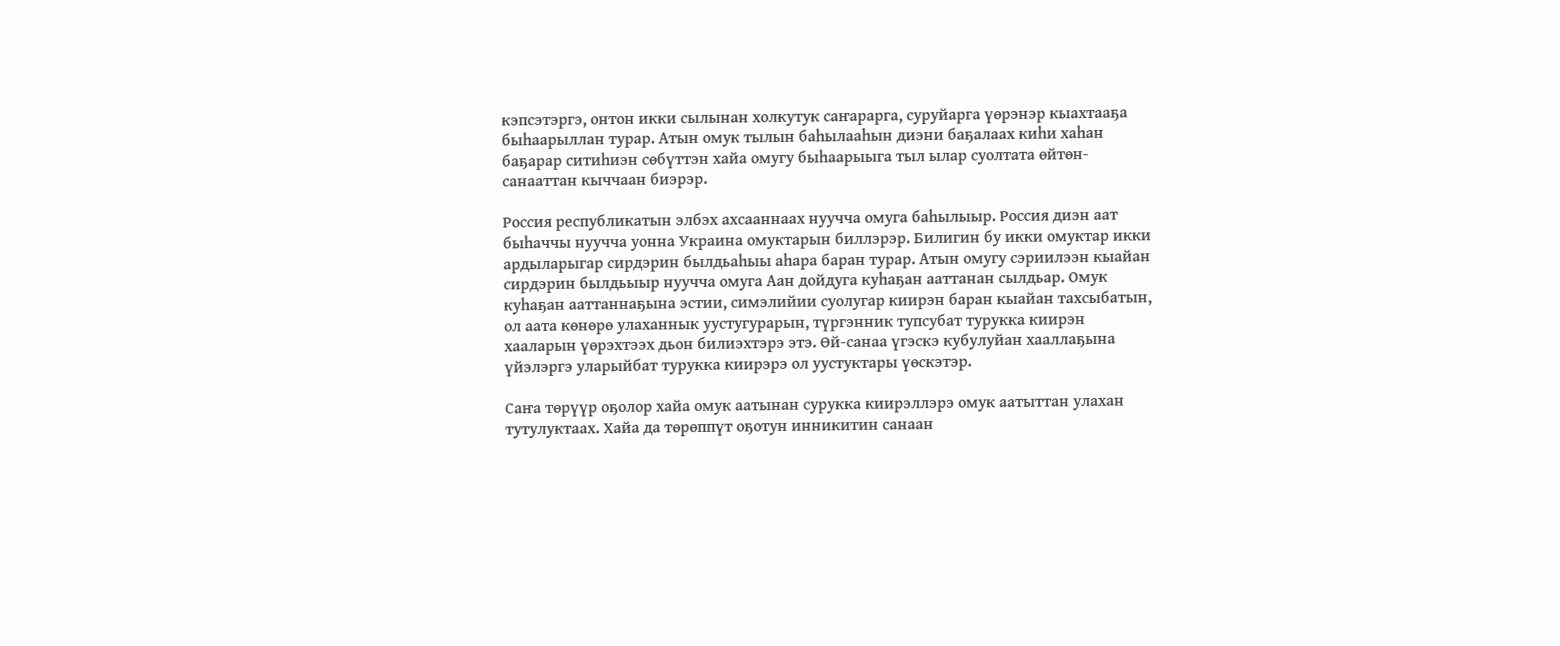кэпсэтэргэ, онтон икки сылынан холкутук саҥарарга, суруйарга үөрэнэр кыахтааҕа быһаарыллан турар. Атын омук тылын баһылааһын диэни баҕалаах киһи хаһан баҕарар ситиһиэн сөбүттэн хайа омугу быһаарыыга тыл ылар суолтата өйтөн-санааттан кыччаан биэрэр.

Россия республикатын элбэх ахсааннаах нуучча омуга баһылыыр. Россия диэн аат быһаччы нуучча уонна Украина омуктарын биллэрэр. Билигин бу икки омуктар икки ардыларыгар сирдэрин былдьаһыы аһара баран турар. Атын омугу сэриилээн кыайан сирдэрин былдьыыр нуучча омуга Аан дойдуга куһаҕан ааттанан сылдьар. Омук куһаҕан ааттаннаҕына эстии, симэлийии суолугар киирэн баран кыайан тахсыбатын, ол аата көнөрө улаханнык уустугурарын, түргэнник тупсубат турукка киирэн хааларын үөрэхтээх дьон билиэхтэрэ этэ. Өй-санаа үгэскэ кубулуйан хааллаҕына үйэлэргэ уларыйбат турукка киирэрэ ол уустуктары үөскэтэр.

Саҥа төрүүр оҕолор хайа омук аатынан сурукка киирэллэрэ омук аатыттан улахан тутулуктаах. Хайа да төрөппүт оҕотун инникитин санаан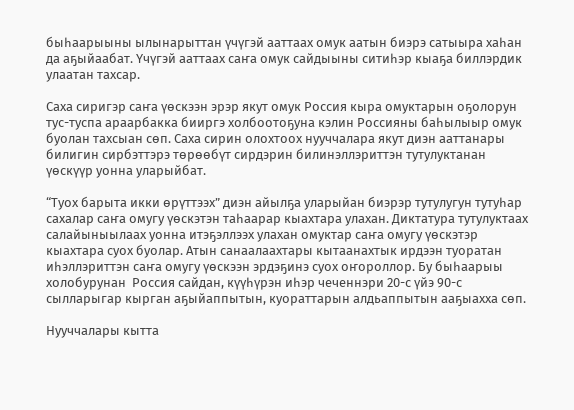быһаарыыны ылынарыттан үчүгэй ааттаах омук аатын биэрэ сатыыра хаһан да аҕыйаабат. Үчүгэй ааттаах саҥа омук сайдыыны ситиһэр кыаҕа биллэрдик улаатан тахсар.

Саха сиригэр саҥа үөскээн эрэр якут омук Россия кыра омуктарын оҕолорун тус-туспа араарбакка бииргэ холбоотоҕуна кэлин Россияны баһылыыр омук буолан тахсыан сөп. Саха сирин олохтоох нууччалара якут диэн ааттанары билигин сирбэттэрэ төрөөбүт сирдэрин билинэллэриттэн тутулуктанан үөскүүр уонна уларыйбат.

“Туох барыта икки өрүттээх” диэн айылҕа уларыйан биэрэр тутулугун тутуһар сахалар саҥа омугу үөскэтэн таһаарар кыахтара улахан. Диктатура тутулуктаах салайыныылаах уонна итэҕэллээх улахан омуктар саҥа омугу үөскэтэр кыахтара суох буолар. Атын санаалаахтары кытаанахтык ирдээн туоратан иһэллэриттэн саҥа омугу үөскээн эрдэҕинэ суох оҥороллор. Бу быһаарыы холобурунан  Россия сайдан, күүһүрэн иһэр чеченнэри 20-с үйэ 90-с сылларыгар кырган аҕыйаппытын, куораттарын алдьаппытын ааҕыахха сөп.

Нууччалары кытта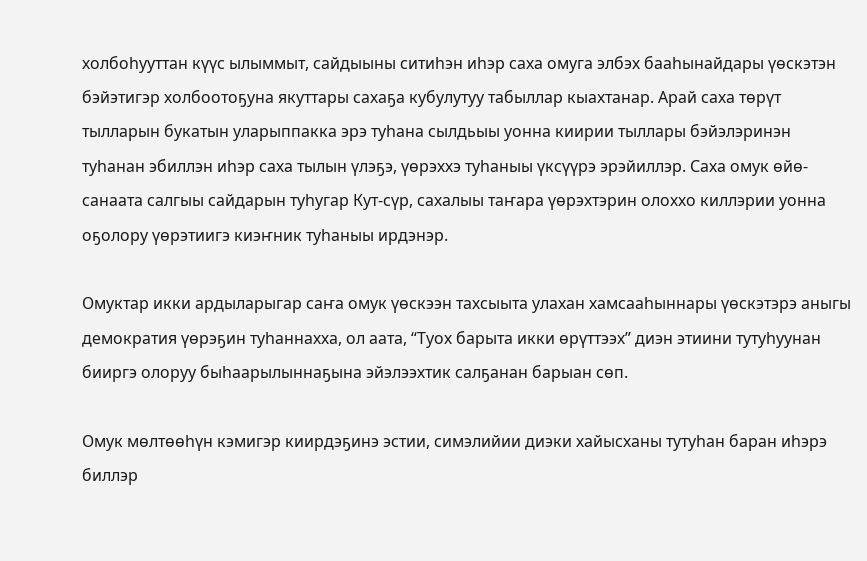холбоһууттан күүс ылыммыт, сайдыыны ситиһэн иһэр саха омуга элбэх бааһынайдары үөскэтэн бэйэтигэр холбоотоҕуна якуттары сахаҕа кубулутуу табыллар кыахтанар. Арай саха төрүт тылларын букатын уларыппакка эрэ туһана сылдьыы уонна киирии тыллары бэйэлэринэн туһанан эбиллэн иһэр саха тылын үлэҕэ, үөрэххэ туһаныы үксүүрэ эрэйиллэр. Саха омук өйө-санаата салгыы сайдарын туһугар Кут-сүр, сахалыы таҥара үөрэхтэрин олоххо киллэрии уонна оҕолору үөрэтиигэ киэҥник туһаныы ирдэнэр.

Омуктар икки ардыларыгар саҥа омук үөскээн тахсыыта улахан хамсааһыннары үөскэтэрэ аныгы демократия үөрэҕин туһаннахха, ол аата, “Туох барыта икки өрүттээх” диэн этиини тутуһуунан бииргэ олоруу быһаарылыннаҕына эйэлээхтик салҕанан барыан сөп.

Омук мөлтөөһүн кэмигэр киирдэҕинэ эстии, симэлийии диэки хайысханы тутуһан баран иһэрэ биллэр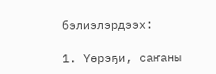бэлиэлэрдээх:

1. Үөрэҕи, саҥаны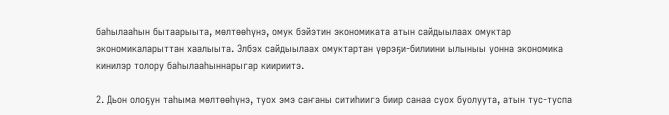баhылааhын бытаарыыта, мөлтөөһүнэ, омук бэйэтин экономиката атын сайдыылаах омуктар экономикаларыттан хаалыыта. Элбэх сайдыылаах омуктартан үөрэҕи-билиини ылыныы уонна экономика кинилэр толору баhылааhыннарыгар киириитэ.

2. Дьон олоҕун таhыма мөлтөөhүнэ, туох эмэ саҥаны ситиhиигэ биир санаа суох буолуута, атын тус-туспа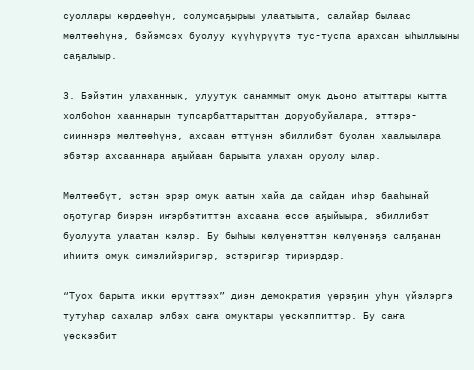суоллары көрдөөhүн, солумсаҕырыы улаатыыта, салайар былаас мөлтөөhүнэ, бэйэмсэх буолуу күүhүрүүтэ тус-туспа арахсан ыhыллыыны саҕалыыр.

3. Бэйэтин улаханнык, улуутук санаммыт омук дьоно атыттары кытта холбоһон хааннарын тупсарбаттарыттан доруобуйалара, эттэрэ-сииннэрэ мөлтөөһүнэ, ахсаан өттүнэн эбиллибэт буолан хаалыылара эбэтэр ахсааннара аҕыйаан барыыта улахан оруолу ылар.

Мөлтөөбүт, эстэн эрэр омук аатын хайа да сайдан иһэр бааһынай оҕотугар биэрэн иҥэрбэтиттэн ахсаана өссө аҕыйыыра, эбиллибэт буолуута улаатан кэлэр. Бу быһыы көлүөнэттэн көлүөнэҕэ салҕанан иһиитэ омук симэлийэригэр, эстэригэр тириэрдэр.

“Туох барыта икки өрүттээх” диэн демократия үөрэҕин уһун үйэлэргэ тутуһар сахалар элбэх саҥа омуктары үөскэппиттэр. Бу саҥа үөскээбит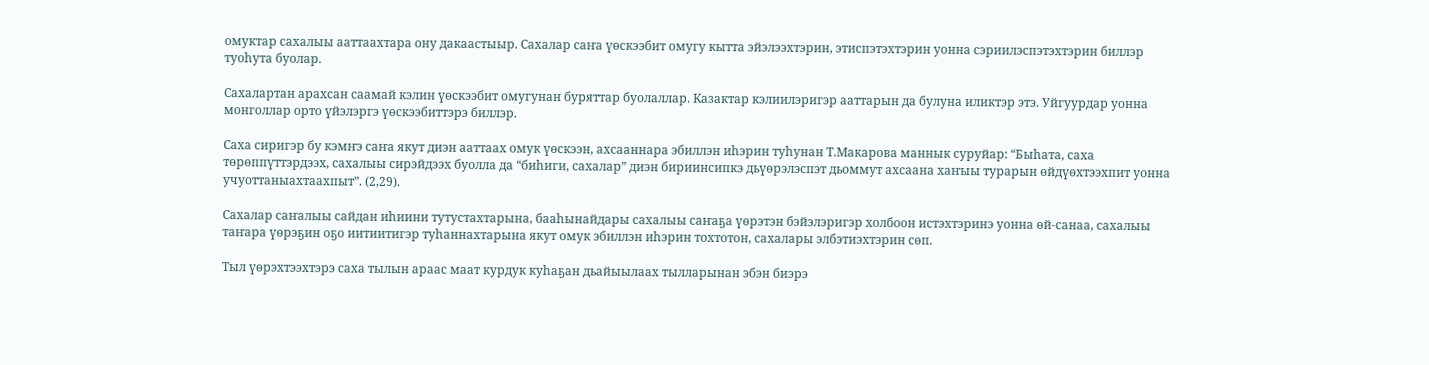омуктар сахалыы ааттаахтара ону дакаастыыр. Сахалар саҥа үөскээбит омугу кытта эйэлээхтэрин, этиспэтэхтэрин уонна сэриилэспэтэхтэрин биллэр туоһута буолар.

Сахалартан арахсан саамай кэлин үөскээбит омугунан буряттар буолаллар. Казактар кэлиилэригэр ааттарын да булуна иликтэр этэ. Уйгуурдар уонна монголлар орто үйэлэргэ үөскээбиттэрэ биллэр.

Саха сиригэр бу кэмҥэ саҥа якут диэн ааттаах омук үөскээн, ахсааннара эбиллэн иһэрин туһунан Т.Макарова маннык суруйар: “Быһата, саха төрөппүттэрдээх, сахалыы сирэйдээх буолла да “биһиги, сахалар” диэн бириинсипкэ дьүөрэлэспэт дьоммут ахсаана хаҥыы турарын өйдүөхтээхпит уонна учуоттаныахтаахпыт”. (2,29).

Сахалар саҥалыы сайдан иһиини тутустахтарына, бааһынайдары сахалыы саҥаҕа үөрэтэн бэйэлэригэр холбоон истэхтэринэ уонна өй-санаа, сахалыы таҥара үөрэҕин оҕо иитиитигэр туһаннахтарына якут омук эбиллэн иһэрин тохтотон, сахалары элбэтиэхтэрин сөп.

Тыл үөрэхтээхтэрэ саха тылын араас маат курдук куһаҕан дьайыылаах тылларынан эбэн биэрэ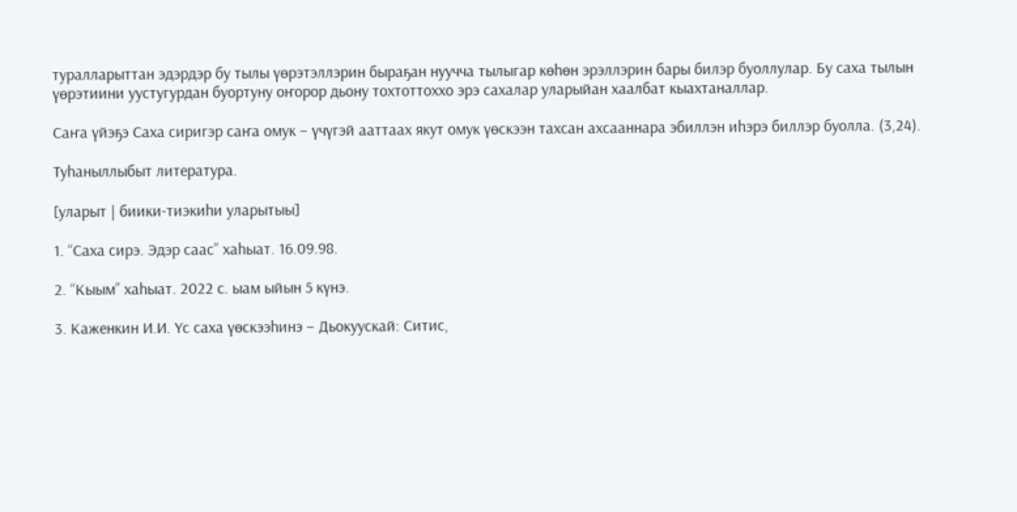туралларыттан эдэрдэр бу тылы үөрэтэллэрин быраҕан нуучча тылыгар көһөн эрэллэрин бары билэр буоллулар. Бу саха тылын үөрэтиини уустугурдан буортуну оҥорор дьону тохтоттоххо эрэ сахалар уларыйан хаалбат кыахтаналлар.

Саҥа үйэҕэ Саха сиригэр саҥа омук – үчүгэй ааттаах якут омук үөскээн тахсан ахсааннара эбиллэн иһэрэ биллэр буолла. (3,24).

Туһаныллыбыт литература.

[уларыт | биики-тиэкиһи уларытыы]

1. “Саха сирэ. Эдэр саас” хаһыат. 16.09.98.

2. “Кыым” хаһыат. 2022 с. ыам ыйын 5 күнэ.

3. Каженкин И.И. Үс саха үөскээһинэ – Дьокуускай: Ситис,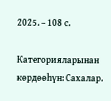2025. – 108 с.

Категорияларынан көрдөөһүн: Сахалар.